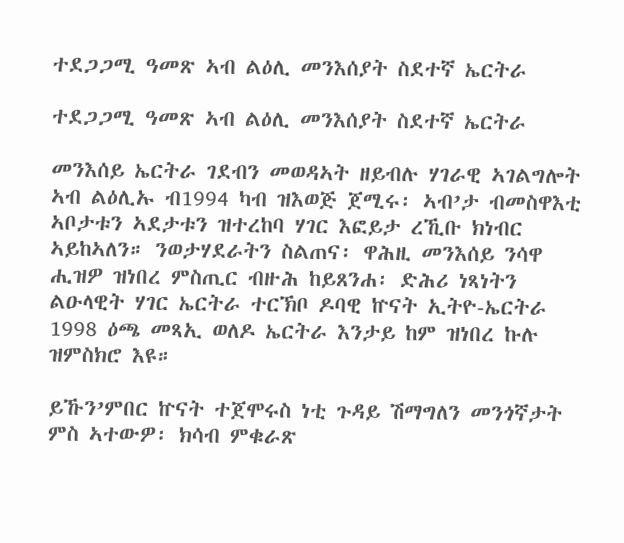ተደጋጋሚ ዓመጽ ኣብ ልዕሊ መንእሰያት ስደተኛ ኤርትራ

ተደጋጋሚ ዓመጽ ኣብ ልዕሊ መንእሰያት ስደተኛ ኤርትራ

መንእሰይ ኤርትራ ገደብን መወዳኣት ዘይብሉ ሃገራዊ ኣገልግሎት ኣብ ልዕሊኡ ብ1994 ካብ ዝእወጅ ጀሚሩ፡ ኣብ’ታ ብመስዋእቲ ኣቦታቱን ኣደታቱን ዝተረከባ ሃገር እፎይታ ረኺቡ ክነብር ኣይከኣለን። ንወታሃደራትን ስልጠና፡ ዋሕዚ መንእሰይ ንሳዋ ሒዝዎ ዝነበረ ምስጢር ብዙሕ ከይጸንሐ፡ ድሕሪ ነጻነትን ልዑላዊት ሃገር ኤርትራ ተርኽቦ ዶባዊ ኵናት ኢትዮ-ኤርትራ 1998 ዕጫ መጻኢ ወለዶ ኤርትራ እንታይ ከም ዝነበረ ኩሉ ዝምስክሮ እዩ።

ይኹን’ምበር ኵናት ተጀሞሩስ ነቲ ጉዳይ ሽማግለን መንጎኛታት ምስ ኣተውዎ፡ ክሳብ ምቁራጽ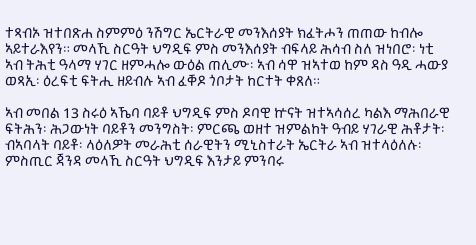ተጻብኦ ዝተበጽሐ ስምምዕ ንሽግር ኤርትራዊ መንእሰያት ክፈትሖን ጠጠው ከብሎ ኣይተራእየን። መላኺ ስርዓት ህግዲፍ ምስ መንእሰያት ብፍላይ ሕሳብ ስለ ዝነበሮ፡ ነቲ ኣብ ትሕቲ ዓላማ ሃገር ዘምሓሎ ውዕል ጠሊሙ፡ ኣብ ሳዋ ዝኣተወ ከም ዳስ ዓዲ ሓውያ ወጻኢ፡ ዕረፍቲ ፍትሒ ዘይብሉ ኣብ ፈቐዶ ጎቦታት ከርተት ቀጸለ።

ኣብ መበል 13 ስሩዕ ኣኼባ ባይቶ ህግዲፍ ምስ ዶባዊ ኵናት ዝተኣሳሰረ ካልእ ማሕበራዊ ፍትሕን፡ ሕጋውነት ባይቶን መንግስት፡ ምርጫ ወዘተ ዝምልከት ዓብይ ሃገራዊ ሕቶታት፡ ብኣባላት ባይቶ፡ ላዕለዎት መራሕቲ ሰራዊትን ሚኒስተራት ኤርትራ ኣብ ዝተላዕለሉ፡ ምስጢር ጃንዳ መላኺ ስርዓት ህግዲፍ እንታይ ምንባሩ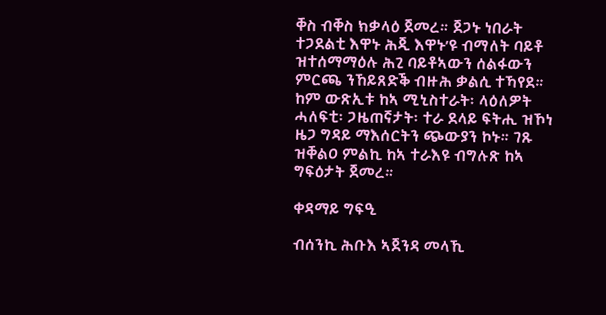ቐስ ብቐስ ክቃላዕ ጀመረ። ጀጋኑ ነበራት ተጋደልቲ እዋኑ ሕጂ እዋኑ’ዩ ብማለት ባይቶ ዝተሰማማዕሉ ሕጊ ባይቶኣውን ሰልፋውን ምርጫ ንኸይጸድቕ ብዙሕ ቃልሲ ተኻየደ። ከም ውጽኢቱ ከኣ ሚኒስተራት፡ ላዕለዎት ሓለፍቲ፡ ጋዜጠኛታት፡ ተራ ደላይ ፍትሒ ዝኾነ ዜጋ ግዳይ ማእሰርትን ጭውያን ኮኑ። ገጹ ዝቐልዐ ምልኪ ከኣ ተራእዩ ብግሉጽ ከኣ ግፍዕታት ጀመረ።

ቀዳማይ ግፍዒ

ብሰንኪ ሕቡእ ኣጀንዳ መላኺ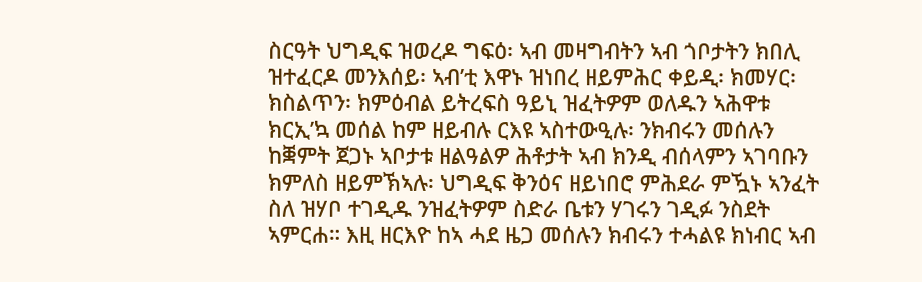ስርዓት ህግዲፍ ዝወረዶ ግፍዕ፡ ኣብ መዛግብትን ኣብ ጎቦታትን ክበሊ ዝተፈርዶ መንእሰይ፡ ኣብ’ቲ እዋኑ ዝነበረ ዘይምሕር ቀይዲ፡ ክመሃር፡ ክስልጥን፡ ክምዕብል ይትረፍስ ዓይኒ ዝፈትዎም ወለዱን ኣሕዋቱ ክርኢ’ኳ መሰል ከም ዘይብሉ ርእዩ ኣስተውዒሉ፡ ንክብሩን መሰሉን ከቛምት ጀጋኑ ኣቦታቱ ዘልዓልዎ ሕቶታት ኣብ ክንዲ ብሰላምን ኣገባቡን ክምለስ ዘይምኽኣሉ፡ ህግዲፍ ቅንዕና ዘይነበሮ ምሕደራ ምዃኑ ኣንፈት ስለ ዝሃቦ ተገዲዱ ንዝፈትዎም ስድራ ቤቱን ሃገሩን ገዲፉ ንስደት ኣምርሐ። እዚ ዘርእዮ ከኣ ሓደ ዜጋ መሰሉን ክብሩን ተሓልዩ ክነብር ኣብ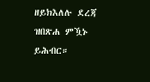ዘይክእለሉ ደረጃ ዝበጽሐ ምዃኑ ይሕብር።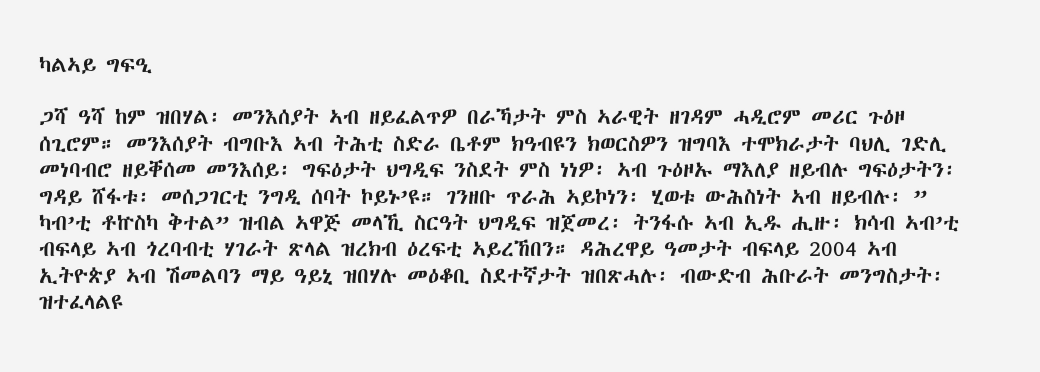ካልኣይ ግፍዒ

ጋሻ ዓሻ ከም ዝበሃል፡ መንእሰያት ኣብ ዘይፈልጥዎ በራኻታት ምስ ኣራዊት ዘገዳም ሓዲሮም መሪር ጉዕዞ ሰጊሮም። መንእሰያት ብግቡእ ኣብ ትሕቲ ስድራ ቤቶም ክዓብዩን ክወርስዎን ዝግባእ ተሞክራታት ባህሊ ገድሊ መነባብሮ ዘይቐሰመ መንእሰይ፡ ግፍዕታት ህግዲፍ ንስደት ምስ ነነዎ፡ ኣብ ጉዕዞኡ ማእለያ ዘይብሉ ግፍዕታትን፡ ግዳይ ሸፋቱ፡ መሰጋገርቲ ንግዲ ሰባት ኮይኑ’ዩ። ገንዘቡ ጥራሕ ኣይኮነን፡ ሂወቱ ውሕስነት ኣብ ዘይብሉ፡ ” ካብ’ቲ ቶኵስካ ቅተል” ዝብል ኣዋጅ መላኺ ስርዓት ህግዲፍ ዝጀመረ፡ ትንፋሱ ኣብ ኢዱ ሒዙ፡ ክሳብ ኣብ’ቲ ብፍላይ ኣብ ጎረባብቲ ሃገራት ጽላል ዝረክብ ዕረፍቲ ኣይረኸበን። ዳሕረዋይ ዓመታት ብፍላይ 2004 ኣብ ኢትዮጵያ ኣብ ሽመልባን ማይ ዓይኒ ዝበሃሉ መዕቆቢ ስደተኛታት ዝበጽሓሉ፡ ብውድብ ሕቡራት መንግስታት፡ ዝተፈላልዩ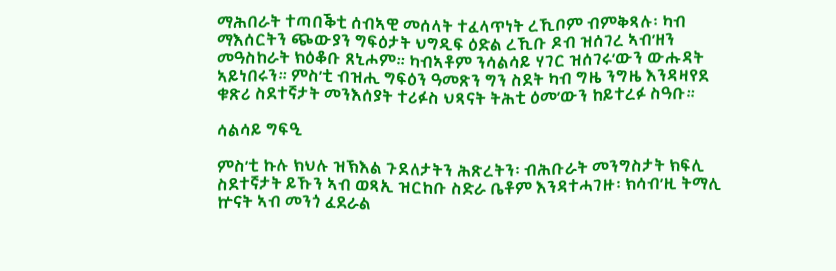ማሕበራት ተጣበቕቲ ሰብኣዊ መሰላት ተፈላጥነት ረኺቦም ብምቅጻሉ፡ ካብ ማእሰርትን ጭውያን ግፍዕታት ህግዲፍ ዕድል ረኺቡ ዶብ ዝሰገረ ኣብ’ዘን መዓስከራት ክዕቆቡ ጸኒሖም። ካብኣቶም ንሳልሳይ ሃገር ዝሰገሩ’ውን ውሑዳት ኣይነበሩን። ምስ’ቲ ብዝሒ ግፍዕን ዓመጽን ግን ስደት ካብ ግዜ ንግዜ እንዳዛየደ ቁጽሪ ስደተኛታት መንእሰያት ተሪፉስ ህጻናት ትሕቲ ዕመ’ውን ከይተረፉ ስዓቡ።

ሳልሳይ ግፍዒ

ምስ’ቲ ኩሉ ክህሉ ዝኽእል ጉደለታትን ሕጽረትን፡ ብሕቡራት መንግስታት ክፍሊ ስደተኛታት ይኹን ኣብ ወጻኢ ዝርከቡ ስድራ ቤቶም እንዳተሓገዙ፡ ክሳብ’ዚ ትማሊ ኵናት ኣብ መንጎ ፈደራል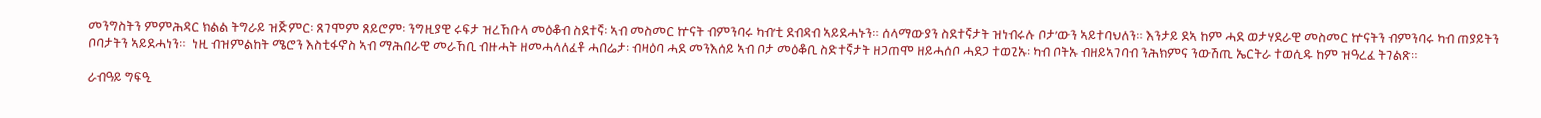መንግስትን ምምሕዳር ክልል ትግራይ ዝጅምር፡ ጸገሞም ጸይሮም፡ ንግዚያዊ ሩፍታ ዝረኸቡላ መዕቆብ ስደተኛ፡ ኣብ መስመር ኵናት ብምንባሩ ካብ’ቲ ደብዳብ ኣይደሓኑን። ሰላማውያን ስደተኛታት ዝነብሩሉ ቦታ’ውን ኣይተባህለን። እንታይ ደኣ ከም ሓደ ወታሃደራዊ መስመር ኵናትን ብምንባሩ ካብ ጠያይትን ቦባታትን ኣይደሓነን።  ነዚ ብዝምልከት ሜሮን እስቲፋኖስ ኣብ ማሕበራዊ መራኸቢ ብዙሓት ዘመሓላለፈቶ ሓበሬታ፡ ብዛዕባ ሓደ መንእሰይ ኣብ ቦታ መዕቆቢ ስድተኛታት ዘጋጠሞ ዘይሓሰቦ ሓደጋ ተወጊኡ፡ ካብ ቦትኡ ብዘይኣገባብ ንሕክምና ንውሽጢ ኤርትራ ተወሲዱ ከም ዝዓረፈ ትገልጽ።

ራብዓይ ግፍዒ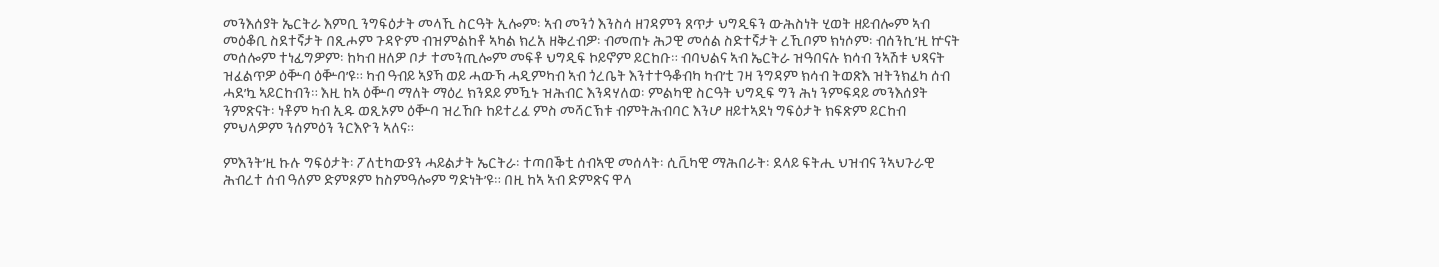መንእሰያት ኤርትራ እምቢ ንግፍዕታት መላኺ ስርዓት ኢሎም፡ ኣብ መንጎ እንስሳ ዘገዳምን ጸጥታ ህግዲፍን ውሕስነት ሂወት ዘይብሎም ኣብ መዕቆቢ ስደተኛታት በጺሖም ጉዳዮም ብዝምልከቶ ኣካል ክረአ ዘቅረብዎ፡ ብመጠኑ ሕጋዊ መሰል ስድተኛታት ረኺቦም ክነሶም፡ ብሰንኪ’ዚ ኵናት መሰሎም ተነፊግዎም፡ ከካብ ዘለዎ ቦታ ተመንጢሎም መፍቶ ህግዲፍ ኮይኖም ይርከቡ። ብባህልና ኣብ ኤርትራ ዝዓበናሉ ክሳብ ንኣሽቱ ህጻናት ዝፈልጥዎ ዕቝባ ዕቝባ’ዩ። ካብ ዓብይ ኣያኻ ወይ ሓውኻ ሓዲምካብ ኣብ ጎረቤት እንተተዓቆብካ ካብ’ቲ ገዛ ንግዳም ክሳብ ትወጽእ ዝትንክፈካ ሰብ ሓደ’ኳ ኣይርከብን። እዚ ከኣ ዕቝባ ማለት ማዕረ ክንደይ ምዃኑ ዝሕብር እንዳሃለወ፡ ምልካዊ ስርዓት ህግዲፍ ግን ሕነ ንምፍዳይ መንእሰያት ንምጽናት፡ ነቶም ካብ ኢዱ ወጺኦም ዕቝባ ዝረኸቡ ከይተረፈ ምስ መሻርኽቱ ብምትሕብባር እንሆ ዘይተኣደነ ግፍዕታት ክፍጽም ይርከብ ምህላዎም ንሰምዕን ንርእዮን ኣለና።

ምእንት’ዚ ኩሉ ግፍዕታት፡ ፖለቲካውያን ሓይልታት ኤርትራ፡ ተጣበቕቲ ሰብኣዊ መሰላት፡ ሲቪካዊ ማሕበራት፡ ደላይ ፍትሒ ህዝብና ንኣህጉራዊ ሕብረተ ሰብ ዓለም ድምጾም ከስምዓሎም ግድነት’ዩ። በዚ ከኣ ኣብ ድምጽና ዋላ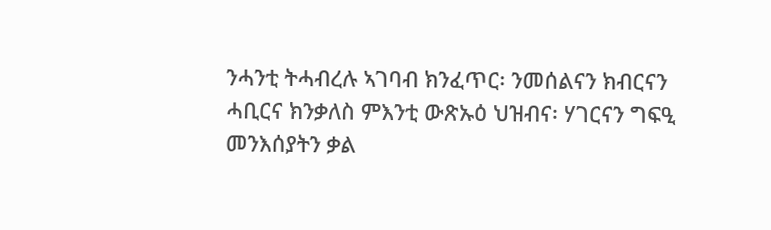ንሓንቲ ትሓብረሉ ኣገባብ ክንፈጥር፡ ንመሰልናን ክብርናን ሓቢርና ክንቃለስ ምእንቲ ውጽኡዕ ህዝብና፡ ሃገርናን ግፍዒ መንእሰያትን ቃል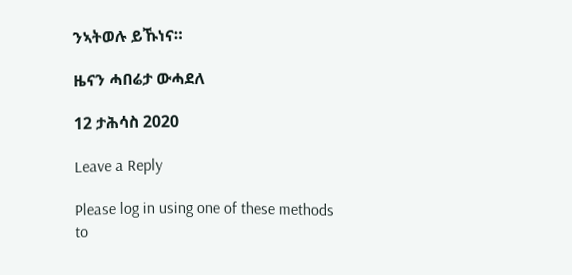ንኣትወሉ ይኹነና።

ዜናን ሓበሬታ ውሓደለ

12 ታሕሳስ 2020

Leave a Reply

Please log in using one of these methods to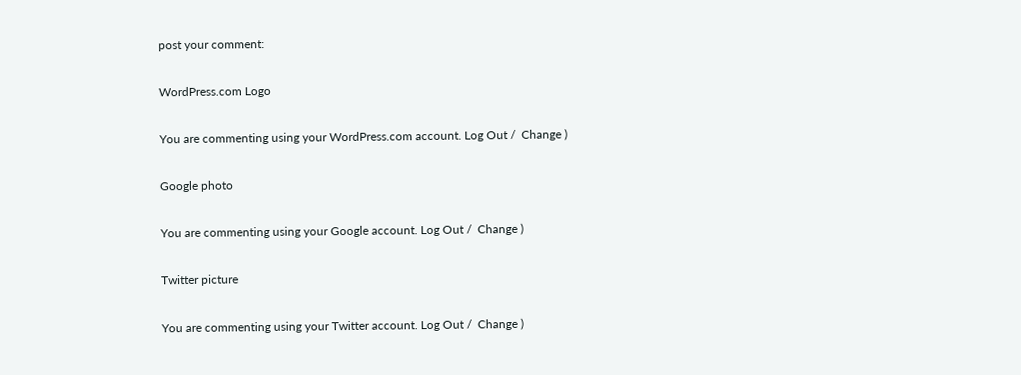post your comment:

WordPress.com Logo

You are commenting using your WordPress.com account. Log Out /  Change )

Google photo

You are commenting using your Google account. Log Out /  Change )

Twitter picture

You are commenting using your Twitter account. Log Out /  Change )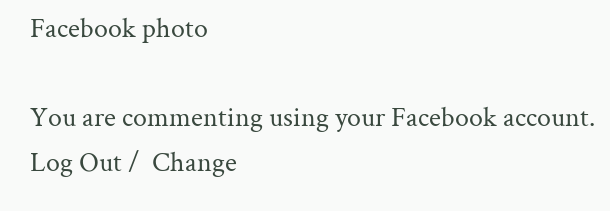Facebook photo

You are commenting using your Facebook account. Log Out /  Change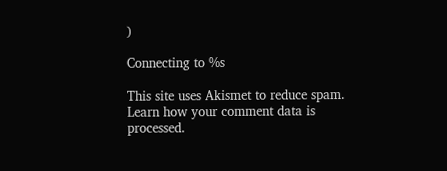)

Connecting to %s

This site uses Akismet to reduce spam. Learn how your comment data is processed.